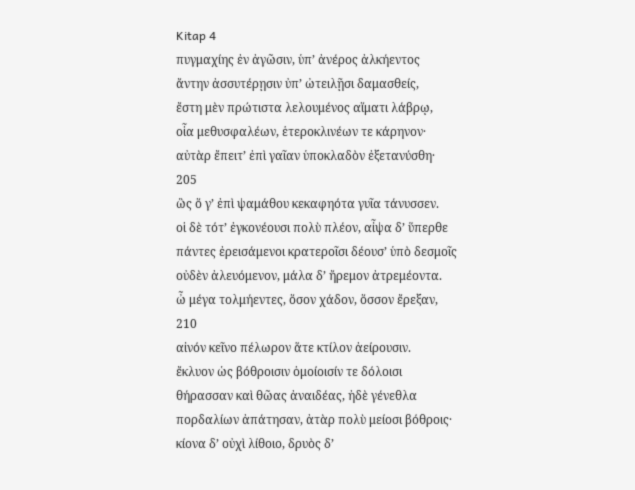Kitap 4
πυγμαχίης ἐν ἀγῶσιν, ὑπʼ ἀνέρος ἀλκήεντος
ἄντην ἀσσυτέρῃσιν ὐπʼ ὠτειλῇσι δαμασθείς,
ἔστη μὲν πρώτιστα λελουμένος αἵματι λάβρῳ,
οἷα μεθυσφαλέων, ἑτεροκλινέων τε κάρηνον·
αὐτὰρ ἔπειτʼ ἐπὶ γαῖαν ὑποκλαδὸν ἐξετανύσθη·
205
ὣς ὅ γʼ ἐπὶ ψαμάθου κεκαφηότα γυῖα τάνυσσεν.
οἱ δὲ τότʼ ἐγκονέουσι πολὺ πλέον, αἶψα δʼ ὕπερθε
πάντες ἐρεισάμενοι κρατεροῖσι δέουσʼ ὑπὸ δεσμοῖς
οὐδὲν ἀλευόμενον, μάλα δʼ ἤρεμον ἀτρεμέοντα.
ὦ μέγα τολμήεντες, ὅσον χάδον, ὅσσον ἔρεξαν,
210
αἰνόν κεῖνο πέλωρον ἅτε κτίλον ἀείρουσιν.
ἔκλυον ὡς βόθροισιν ὁμοίοισίν τε δόλοισι
θήρασσαν καὶ θῶας ἀναιδέας, ἠδὲ γένεθλα
πορδαλίων ἀπάτησαν, ἀτὰρ πολὺ μείοσι βόθροις·
κίονα δʼ οὐχὶ λίθοιο, δρυὸς δʼ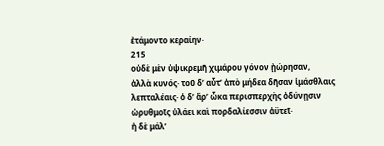ἐτάμοντο κεραίην·
215
οὐδὲ μὲν ὑψικρεμῆ χιμάρου γόνον ᾐώρησαν,
ἀλλὰ κυνός· τοῦ δʼ αὖτʼ ἀπὸ μήδεα δῆσαν ἱμάσθλαις
λεπταλέαις· ὁ δʼ ἄρʼ ὦκα περισπερχὴς ὀδύνῃσιν
ὠρυθμοῖς ὑλάει καὶ πορδαλίεσσιν ἀϋτεῖ·
ἡ δὲ μάλʼ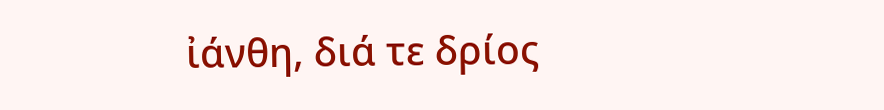ἰάνθη, διά τε δρίος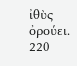ἰθὺς ὀρούει.
220